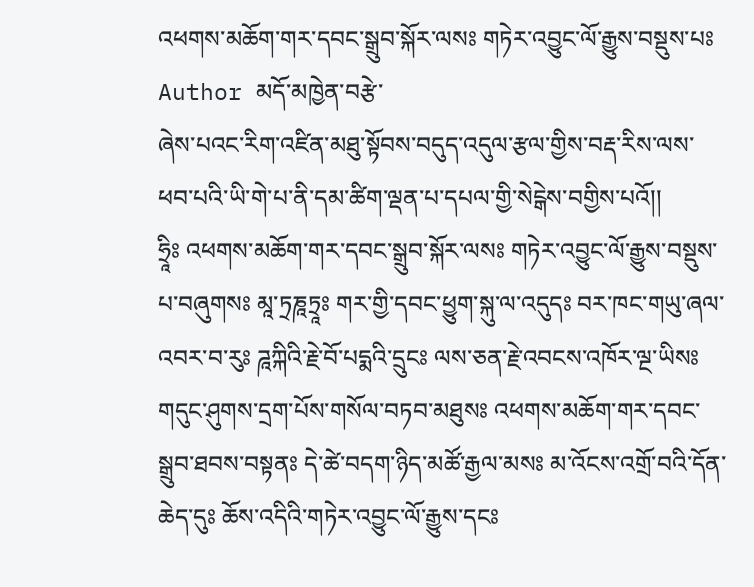འཕགས་མཆོག་གར་དབང་སྒྲུབ་སྐོར་ལསཿ གཏེར་འབྱུང་ལོ་རྒྱུས་བསྡུས་པཿ
Author མདོ་མཁྱེན་བརྩེ་
ཞེས་པའང་རིག་འཛིན་མཐུ་སྟོབས་བདུད་འདུལ་རྩལ་གྱིས་བརྡ་རིས་ལས་ཕབ་པའི་ཡི་གེ་པ་ནི་དམ་ཚིག་ལྡན་པ་དཔལ་གྱི་སེངྒེས་བགྱིས་པའོ།།
ཧྲཱིཿ འཕགས་མཆོག་གར་དབང་སྒྲུབ་སྐོར་ལསཿ གཏེར་འབྱུང་ལོ་རྒྱུས་བསྡུས་པ་བཞུགསཿ མཱ་ཏྲཎཱཏྲཱཿ གར་གྱི་དབང་ཕྱུག་སྐུ་ལ་འདུདཿ བར་ཁང་གཡུ་ཞལ་འབར་བ་རུཿ ཌཱཀྐིའི་རྗེ་བོ་པདྨའི་དྲུངཿ ལས་ཅན་རྗེ་འབངས་འཁོར་ལྔ་ཡིསཿ གདུང་ཤུགས་དྲག་པོས་གསོལ་བཏབ་མཐུསཿ འཕགས་མཆོག་གར་དབང་སྒྲུབ་ཐབས་བསྟནཿ དེ་ཚེ་བདག་ཉིད་མཚོ་རྒྱལ་མསཿ མ་འོངས་འགྲོ་བའི་དོན་ཆེད་དུཿ ཆོས་འདིའི་གཏེར་འབྱུང་ལོ་རྒྱུས་དངཿ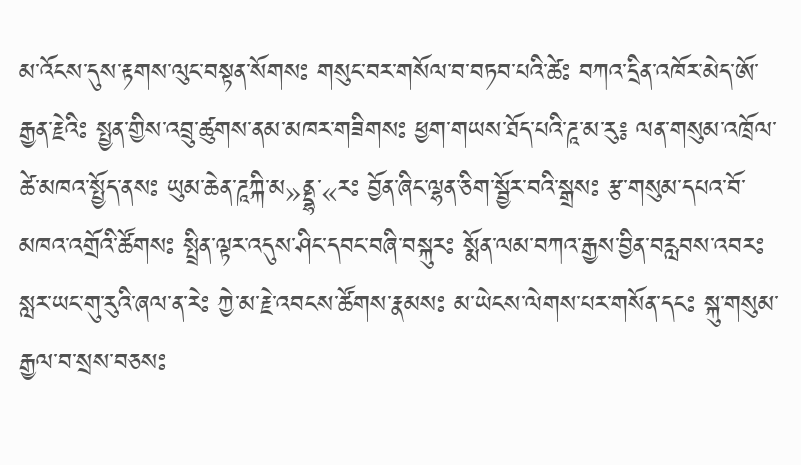མ་འོངས་དུས་རྟགས་ལུང་བསྟན་སོགསཿ གསུང་བར་གསོལ་བ་བཏབ་པའི་ཚེཿ བཀའ་དྲིན་འཁོར་མེད་ཨོ་རྒྱན་རྗེའིཿ སྤྱན་གྱིས་འབྲུ་ཚུགས་ནམ་མཁར་གཟིགསཿ ཕྱག་གཡས་ཐོད་པའི་ཌཱ་མ་རུ༔ ལན་གསུམ་འཁྲོལ་ཚེ་མཁའ་སྤྱོད་ནསཿ ཡུམ་ཆེན་ཌཱཀྐི་མ»ནྡྷ་«རཿ བྱོན་ཞིང་ལྷན་ཅིག་སྦྱོར་བའི་སྒྲསཿ རྩ་གསུམ་དཔའ་བོ་མཁའ་འགྲོའི་ཚོགསཿ སྤྲིན་ལྟར་འདུས་ཤིང་དབང་བཞི་བསྐུརཿ སྨོན་ལམ་བཀའ་རྒྱས་བྱིན་བརླབས་འབརཿ སླར་ཡང་གུ་རུའི་ཞལ་ན་རེཿ ཀྱེ་མ་རྗེ་འབངས་ཚོགས་རྣམསཿ མ་ཡེངས་ལེགས་པར་གསོན་དངཿ སྐུ་གསུམ་རྒྱལ་བ་སྲས་བཅསཿ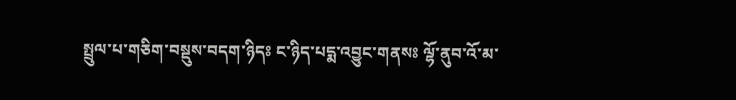སྤྲུལ་པ་གཅིག་བསྡུས་བདག་ཉིདཿ ང་ཉིད་པདྨ་འབྱུང་གནསཿ ལྷོ་ནུབ་འོ་མ་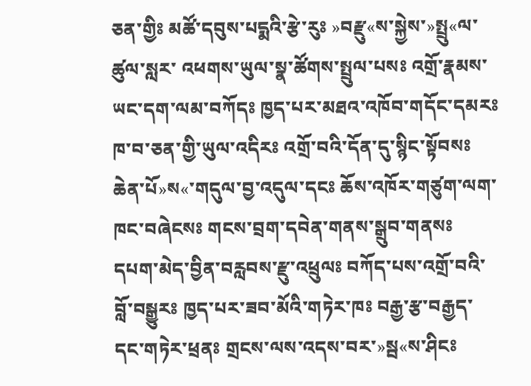ཅན་གྱིཿ མཚོ་དབུས་པདྨའི་རྩེ་རུཿ »བརྫུ«ས་སྐྱེས་»སྤྲུ«ལ་ཚུལ་སླར་ འཕགས་ཡུལ་སྣ་ཚོགས་སྤྲུལ་པསཿ འགྲོ་རྣམས་ཡང་དག་ལམ་བཀོདཿ ཁྱད་པར་མཐའ་འཁོབ་གདོང་དམརཿ ཁ་བ་ཅན་གྱི་ཡུལ་འདིརཿ འགྲོ་བའི་དོན་དུ་སྙིང་སྟོབསཿ ཆེན་པོ»ས«་གདུལ་བྱ་འདུལ་དངཿ ཆོས་འཁོར་གཙུག་ལག་ཁང་བཞེངསཿ གངས་བྲག་དབེན་གནས་སྒྲུབ་གནསཿ དཔག་མེད་བྱིན་བརླབས་རྫུ་འཕྲུལཿ བཀོད་པས་འགྲོ་བའི་བློ་བསྒྱུརཿ ཁྱད་པར་ཟབ་མོའི་གཏེར་ཁཿ བརྒྱ་རྩ་བརྒྱད་དང་གཏེར་ཕྲནཿ གྲངས་ལས་འདས་བར་»སྦ«ས་ཤིངཿ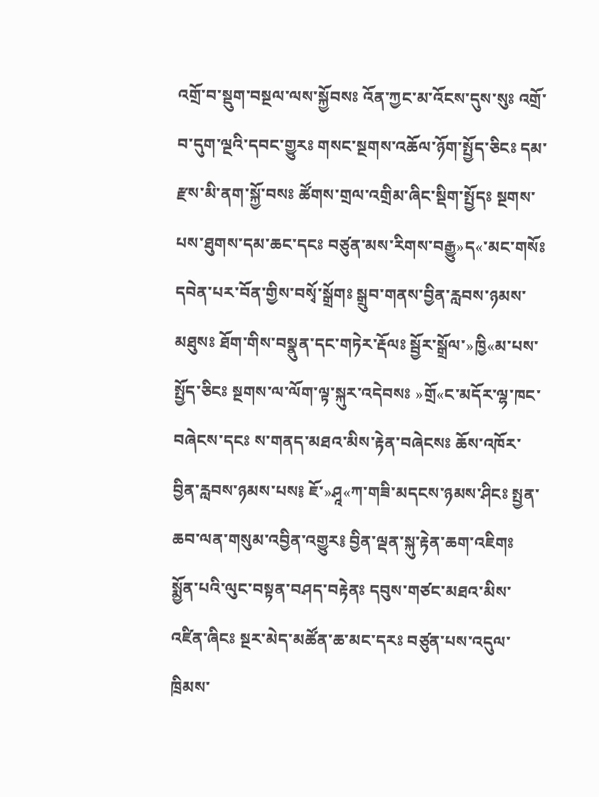འགྲོ་བ་སྡུག་བསྔལ་ལས་སྐྱོབསཿ འོན་ཀྱང་མ་འོངས་དུས་སུཿ འགྲོ་བ་དུག་ལྔའི་དབང་གྱུརཿ གསང་སྔགས་འཆོལ་ཉོག་སྤྱོད་ཅིངཿ དམ་རྫས་མི་ནག་སྐྱོ་བསཿ ཚོགས་གྲལ་འགྲིམ་ཞིང་སྡིག་སྤྱོདཿ སྔགས་པས་ཐུགས་དམ་ཆང་དངཿ བཙུན་མས་རིགས་བརྒྱུ»ད«་མང་གསོཿ དབེན་པར་བོན་གྱིས་བསྭོ་སྒྲོགཿ སྒྲུབ་གནས་བྱིན་རླབས་ཉམས་མཐུསཿ ཐོག་གིས་བསྣུན་དང་གཏེར་རྡོལཿ སྦྱོར་སྒྲོལ་»ཁྱི«མ་པས་སྤྱོད་ཅིངཿ སྔགས་ལ་ལོག་ལྟ་སྐུར་འདེབསཿ »གྲོ«ང་མདོར་ལྷ་ཁང་བཞེངས་དངཿ ས་གནད་མཐའ་མིས་རྟེན་བཞེངསཿ ཆོས་འཁོར་བྱིན་རླབས་ཉམས་པས༔ ཇོ་»ཤཱ«ཀ་གཟི་མདངས་ཉམས་ཤིངཿ སྤྱན་ཆབ་ལན་གསུམ་འབྱིན་འགྱུར༔ བྱིན་ལྡན་སྐུ་རྟེན་ཆག་འཇིགཿ སྨྱོན་པའི་ལུང་བསྟན་བཤད་བརྟེནཿ དབུས་གཙང་མཐའ་མིས་འཛིན་ཞིངཿ སྔར་མེད་མཚོན་ཆ་མང་དརཿ བཙུན་པས་འདུལ་ཁྲིམས་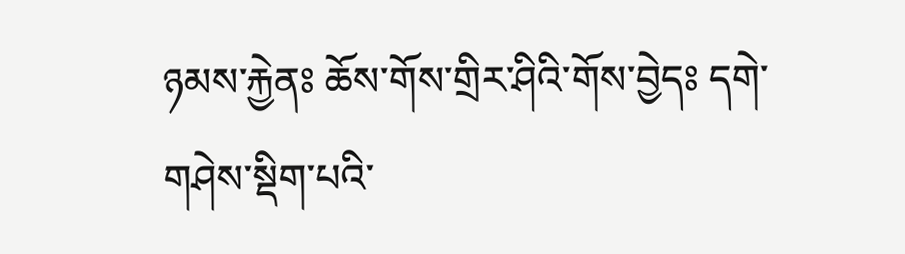ཉམས་རྐྱེནཿ ཆོས་གོས་གྲིར་ཤིའི་གོས་བྱེདཿ དགེ་གཤེས་སྡིག་པའི་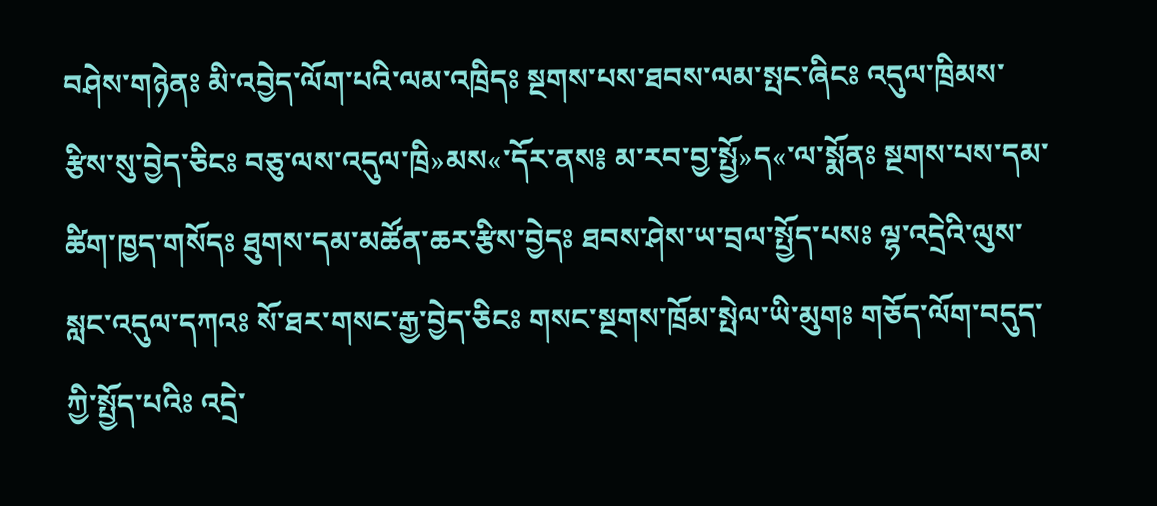བཤེས་གཉེནཿ མི་འབྱེད་ལོག་པའི་ལམ་འཁྲིདཿ སྔགས་པས་ཐབས་ལམ་སྤང་ཞིངཿ འདུལ་ཁྲིམས་རྩིས་སུ་བྱེད་ཅིངཿ བཅུ་ལས་འདུལ་ཁྲི»མས«་དོར་ནས༔ མ་རབ་བྱ་སྤྱོ»ད«་ལ་སྨོནཿ སྔགས་པས་དམ་ཚིག་ཁྱད་གསོདཿ ཐུགས་དམ་མཚོན་ཆར་རྩིས་བྱེདཿ ཐབས་ཤེས་ཡ་བྲལ་སྤྱོད་པསཿ ལྷ་འདྲེའི་ལུས་སླང་འདུལ་དཀའཿ སོ་ཐར་གསང་རྒྱ་བྱེད་ཅིངཿ གསང་སྔགས་ཁྲོམ་སྤེལ་ཡི་མུགཿ གཅོད་ལོག་བདུད་ཀྱི་སྤྱོད་པའིཿ འདྲེ་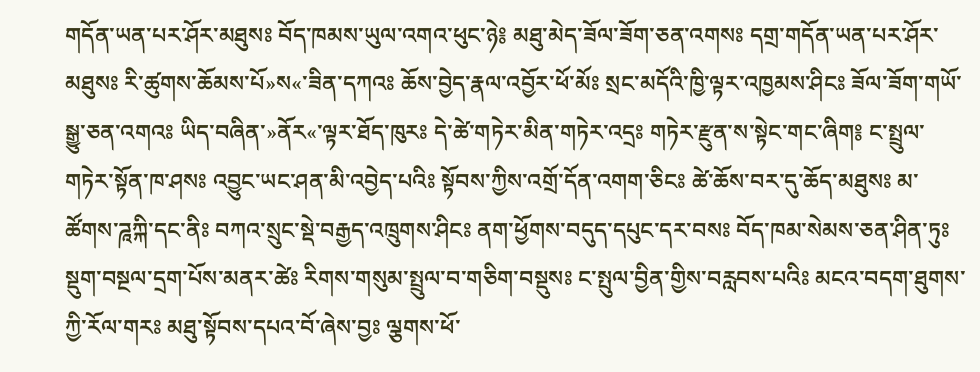གདོན་ཡན་པར་ཤོར་མཐུསཿ བོད་ཁམས་ཡུལ་འགའ་ཕུང་ཉེ༔ མཐུ་མེད་ཟོལ་ཟོག་ཅན་འགསཿ དགྲ་གདོན་ཡན་པར་ཤོར་མཐུསཿ རི་ཚུགས་ཆོམས་པོ»ས«་ཟིན་དཀའཿ ཆོས་བྱེད་རྣལ་འབྱོར་ཕོ་མོཿ སྲང་མདོའི་ཁྱི་ལྟར་འཁྱམས་ཤིངཿ ཟོལ་ཟོག་གཡོ་སྒྱུ་ཅན་འགའཿ ཡིད་བཞིན་»ནོར«་ལྟར་ཐོད་ཁུརཿ དེ་ཚེ་གཏེར་མིན་གཏེར་འདྲཿ གཏེར་རྫུན་ས་སྟེང་གང་ཞིག༔ ང་སྤྲུལ་གཏེར་སྟོན་ཁ་ཤསཿ འབྱུང་ཡང་ཤན་མི་འབྱེད་པའིཿ སྟོབས་ཀྱིས་འགྲོ་དོན་འགག་ཅིངཿ ཚེ་ཆོས་བར་དུ་ཆོད་མཐུསཿ མ་ཚོགས་ཌཱཀྐི་དང་ནིཿ བཀའ་སྲུང་སྡེ་བརྒྱད་འཁྲུགས་ཤིངཿ ནག་ཕྱོགས་བདུད་དཔུང་དར་བསཿ བོད་ཁམ་སེམས་ཅན་ཤིན་ཏུཿ སྡུག་བསྔལ་དྲག་པོས་མནར་ཚེཿ རིགས་གསུམ་སྤྲུལ་བ་གཅིག་བསྡུསཿ ང་སྤུལ་བྱིན་གྱིས་བརླབས་པའིཿ མངའ་བདག་ཐུགས་ཀྱི་རོལ་གརཿ མཐུ་སྟོབས་དཔའ་བོ་ཞེས་བྱཿ ལྕགས་ཕོ་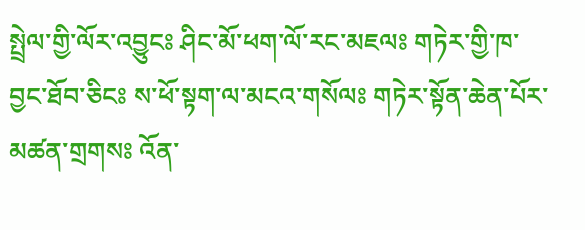སྤྲེལ་གྱི་ལོར་འབྱུངཿ ཤིང་མོ་ཕག་ལོ་རང་མཇལཿ གཏེར་གྱི་ཁ་བྱང་ཐོབ་ཅིངཿ ས་ཕོ་སྟག་ལ་མངའ་གསོལཿ གཏེར་སྟོན་ཆེན་པོར་མཚན་གྲགསཿ འོན་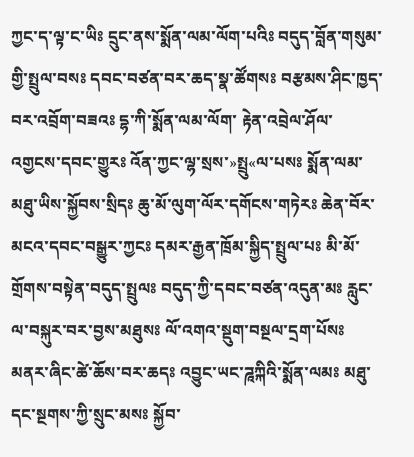ཀྱང་ད་ལྟ་ང་ཡིཿ དྲུང་ནས་སྨོན་ལམ་ལོག་པའིཿ བདུད་བློན་གསུམ་གྱི་སྤྲུལ་བསཿ དབང་བཙན་བར་ཆད་སྣ་ཚོགསཿ བརྩམས་ཤིང་ཁྱད་བར་འབྲོག་བཟའཿ དྷ་ཀི་སྨོན་ལམ་ལོག་ རྟེན་འབྲེལ་ཤོལ་འགྱངས་དབང་གྱུརཿ འོན་ཀྱང་ལྷ་སྲས་»སྤྲུ«ལ་པསཿ སྨོན་ལམ་མཐུ་ཡིས་སྐྱོབས་སྲིདཿ ཆུ་མོ་ལུག་ལོར་དགོངས་གཏེརཿ ཆེན་བོར་མངའ་དབང་བསྒྱུར་ཀྱངཿ དམར་རྒྱན་ཁྲོམ་སྐྱིད་སྤྲུལ་པཿ མི་མོ་གྲོགས་བསྟེན་བདུད་སྤྲུལཿ བདུད་ཀྱི་དབང་བཙན་འདུན་མཿ རླུང་ལ་བསྐུར་བར་བྱས་མཐུསཿ ལོ་འགའ་སྡུག་བསྔལ་དྲག་པོསཿ མནར་ཞིང་ཚེ་ཆོས་བར་ཆདཿ འབྱུང་ཡང་ཌཱཀྐིའི་སྨོན་ལམཿ མཐུ་དང་སྔགས་ཀྱི་སྲུང་མསཿ སྐྱོབ་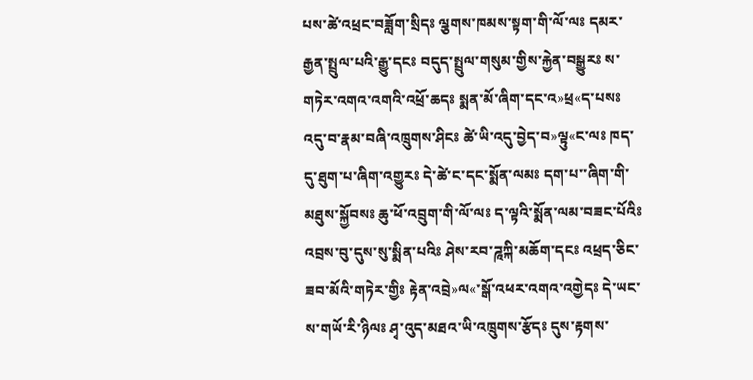པས་ཚེ་འཕྲང་བཟློག་སྲིདཿ ལྕགས་ཁམས་སྟག་གི་ལོ་ལཿ དམར་རྒྱན་སྤྲུལ་པའི་རྒྱུ་དངཿ བདུད་སྤྲུལ་གསུམ་གྱིས་རྐྱེན་བསྒྱུརཿ ས་གཏེར་འགའ་འགའི་འཕྲོ་ཆདཿ སྨན་མོ་ཞིག་དང་འ»ཕྲ«ད་པསཿ འདུ་བ་རྣམ་བཞི་འཁྲུགས་ཤིངཿ ཚེ་ཡི་འདུ་བྱེད་བ»ལྟུ«ང་ལཿ ཁད་དུ་ཐུག་པ་ཞིག་འགྱུརཿ དེ་ཚེ་ང་དང་སྨོན་ལམཿ དག་པ་་ཞིག་གི་མཐུས་སྐྱོབསཿ ཆུ་ཕོ་འབྲུག་གི་ལོ་ལཿ ད་ལྟའི་སྨོན་ལམ་བཟང་པོའིཿ འབྲས་བུ་དུས་སུ་སྨིན་པའིཿ ཤེས་རབ་ཌཱཀྐི་མཆོག་དངཿ འཕྲད་ཅིང་ཟབ་མོའི་གཏེར་གྱིཿ རྟེན་འབྲེ»ལ«་སྒོ་འཕར་འགའ་འགྱེདཿ དེ་ཡང་ས་གཡོ་རི་ཉིལཿ ཤྭ་འུད་མཐའ་ཡི་འཁྲུགས་རྩོདཿ དུས་རྟགས་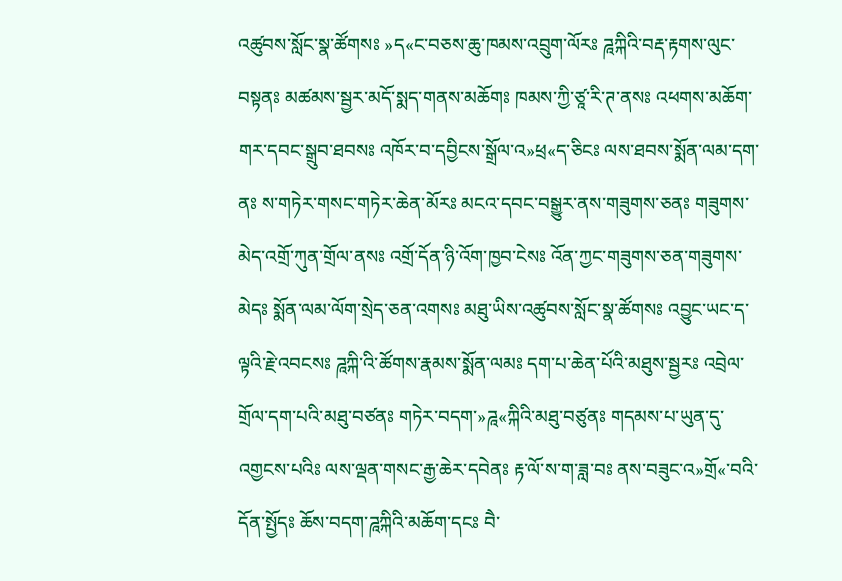འཚུབས་སློང་སྣ་ཚོགསཿ »ད«ང་བཅས་ཆུ་ཁམས་འབྲུག་ལོརཿ ཌཱཀྐིའི་བརྡ་རྟགས་ལུང་བསྟནཿ མཚམས་སྦྱར་མདོ་སྨད་གནས་མཆོགཿ ཁམས་ཀྱི་ཙཱ་རི་ཊ་ནསཿ འཕགས་མཆོག་གར་དབང་སྒྲུབ་ཐབསཿ འཁོར་བ་དབྱིངས་སྒྲོལ་འ»ཕྲ«ད་ཅིངཿ ལས་ཐབས་སྨོན་ལམ་དག་ནཿ ས་གཏེར་གསང་གཏེར་ཆེན་མོརཿ མངའ་དབང་བསྒྱུར་ནས་གཟུགས་ཅནཿ གཟུགས་མེད་འགྲོ་ཀུན་གྲོལ་ནསཿ འགྲོ་དོན་ཉི་འོག་ཁྱབ་ངེསཿ འོན་ཀྱང་གཟུགས་ཅན་གཟུགས་མེདཿ སྨོན་ལམ་ལོག་སྲེད་ཅན་འགསཿ མཐུ་ཡིས་འཚུབས་སློང་སྣ་ཚོགསཿ འབྱུང་ཡང་ད་ལྟའི་རྗེ་འབངསཿ ཌཱཀྐི་འི་ཚོགས་རྣམས་སྨོན་ལམཿ དག་པ་ཆེན་པོའི་མཐུས་སྦྱརཿ འབྲེལ་གྲོལ་དག་པའི་མཐུ་བཙནཿ གཏེར་བདག་»ཌཱ«ཀྐིའི་མཐུ་བཙུནཿ གདམས་པ་ཡུན་དུ་འགྱངས་པའིཿ ལས་ལྡན་གསང་རྒྱ་ཆེར་དབེནཿ རྟ་ལོ་ས་ག་ཟླ་བཿ ནས་བཟུང་འ»གྲོ«་བའི་དོན་སྤྱོདཿ ཆོས་བདག་ཌཱཀྐིའི་མཆོག་དངཿ བཻ་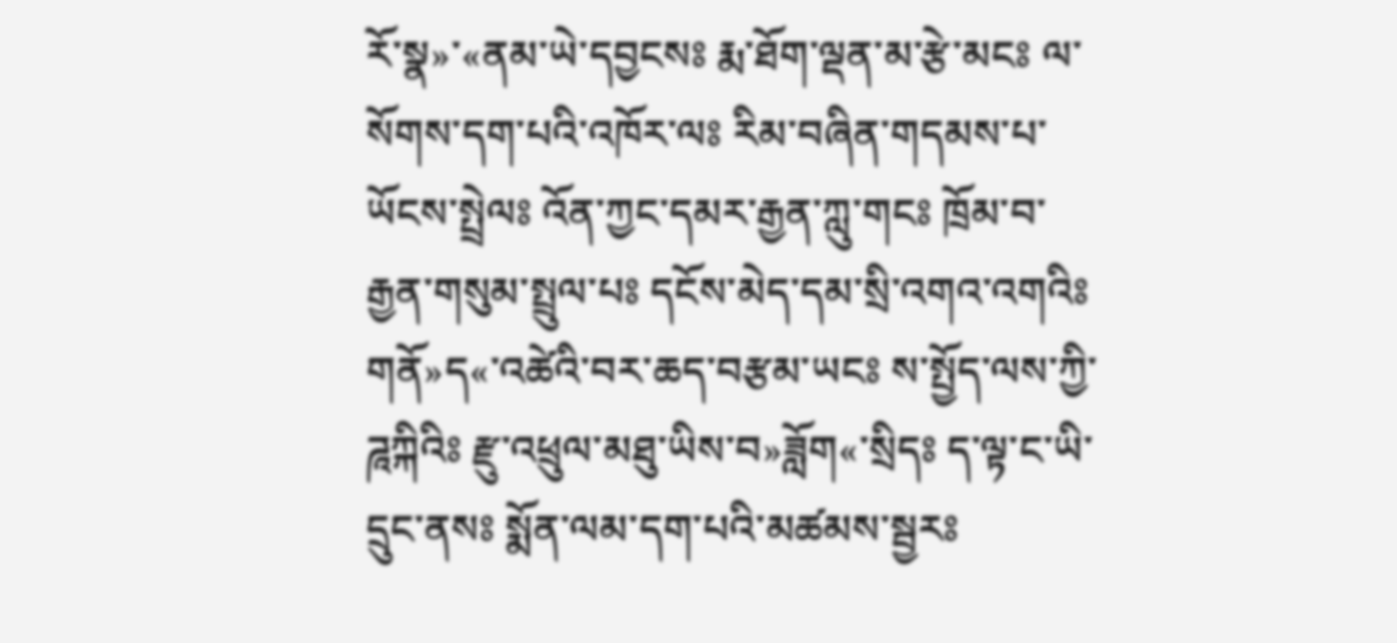རོ་སྣ»་«ནམ་ཡེ་དབྱངསཿ རྨ་ཐོག་ལྡན་མ་རྩེ་མངཿ ལ་སོགས་དག་པའི་འཁོར་ལཿ རིམ་བཞིན་གདམས་པ་ཡོངས་སྤྲེལཿ འོན་ཀྱང་དམར་རྒྱན་ཀླུ་གངཿ ཁྲོམ་བ་རྒྱན་གསུམ་སྤྲུལ་པཿ དངོས་མེད་དམ་སྲི་འགའ་འགའིཿ གནོ»ད«་འཚེའི་བར་ཆད་བརྩམ་ཡངཿ ས་སྤྱོད་ལས་ཀྱི་ཌཱཀྐིའིཿ རྫུ་འཕྲུལ་མཐུ་ཡིས་བ»ཟློག«་སྲིདཿ ད་ལྟ་ང་ཡི་དྲུང་ནསཿ སྨོན་ལམ་དག་པའི་མཚམས་སྦྱརཿ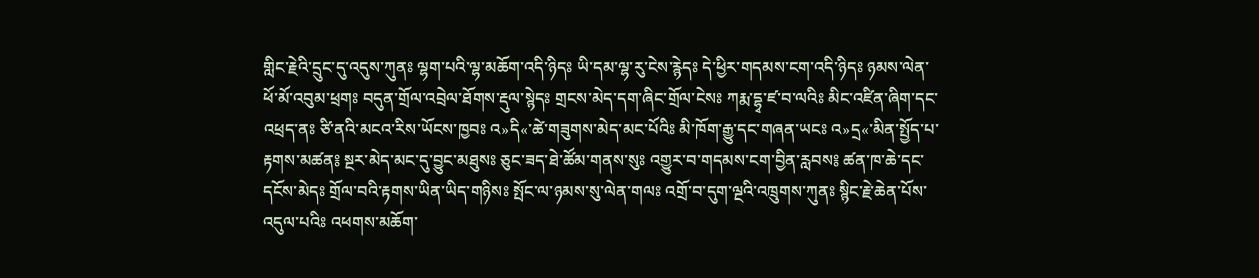གླིང་རྗེའི་དྲུང་དུ་འདུས་ཀུནཿ ལྷག་པའི་ལྷ་མཆོག་འདི་ཉིདཿ ཡི་དམ་ལྷ་རུ་ངེས་རྙེདཿ དེ་ཕྱིར་གདམས་ངག་འདི་ཉིདཿ ཉམས་ལེན་ཕོ་མོ་འབུམ་ཕྲགཿ བདུན་གྲོལ་འབྲེལ་ཐོགས་རྡུལ་སྙེདཿ གྲངས་མེད་དག་ཞིང་གྲོལ་ངེསཿ ཀརྨ་དྷྭ་ཛ་བ་ལའིཿ མིང་འཛིན་ཞིག་དང་འཕྲད་ནཿ ཙི་ནའི་མངའ་རིས་ཡོངས་ཁྱབཿ འ»དི«་ཚེ་གཟུགས་མེད་མང་པོའིཿ མི་ཁོག་རྒྱུ་དང་གཞན་ཡངཿ འ»དྲ«་མིན་སྤྱོད་པ་རྟགས་མཚན༔ སྔར་མེད་མང་དུ་བྱུང་མཐུསཿ ཅུང་ཟད་ཐེ་ཚོམ་གནས་སུཿ འགྱུར་བ་གདམས་ངག་བྱིན་རླབས༔ ཚན་ཁ་ཆེ་དང་དངོས་མེདཿ གྲོལ་བའི་རྟགས་ཡིན་ཡིད་གཉིསཿ སྤོང་ལ་ཉམས་སུ་ལེན་གལཿ འགྲོ་བ་དུག་ལྔའི་འཁྲུགས་ཀུནཿ སྙིང་རྗེ་ཆེན་པོས་འདུལ་པའིཿ འཕགས་མཆོག་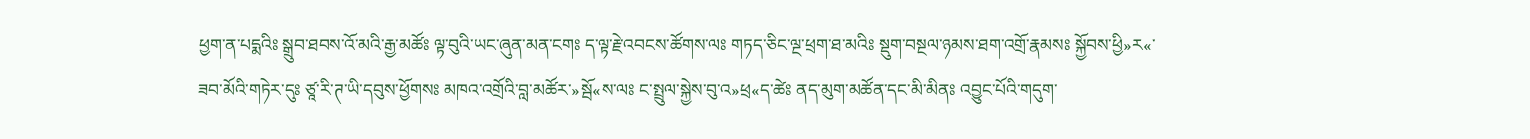ཕྱག་ན་པདྨའིཿ སྒྲུབ་ཐབས་འོ་མའི་རྒྱ་མཚོཿ ལྟ་བུའི་ཡང་ཞུན་མན་ངགཿ ད་ལྟ་རྗེ་འབངས་ཚོགས་ལཿ གཏད་ཅིང་ལྔ་ཕྲག་ཐ་མའིཿ སྡུག་བསྔལ་ཉམས་ཐག་འགྲོ་རྣམསཿ སྐྱོབས་ཕྱི»ར«་ཟབ་མོའི་གཏེར་དུཿ ཙཱ་རི་ཊ་ཡི་དབུས་ཕྱོགསཿ མཁའ་འགྲོའི་བླ་མཚོར་»སྦོ«ས་ལཿ ང་སྤྲུལ་སྐྱེས་བུ་འ»ཕྲ«ད་ཚེཿ ནད་མུག་མཚོན་དང་མི་མིནཿ འབྱུང་པོའི་གདུག་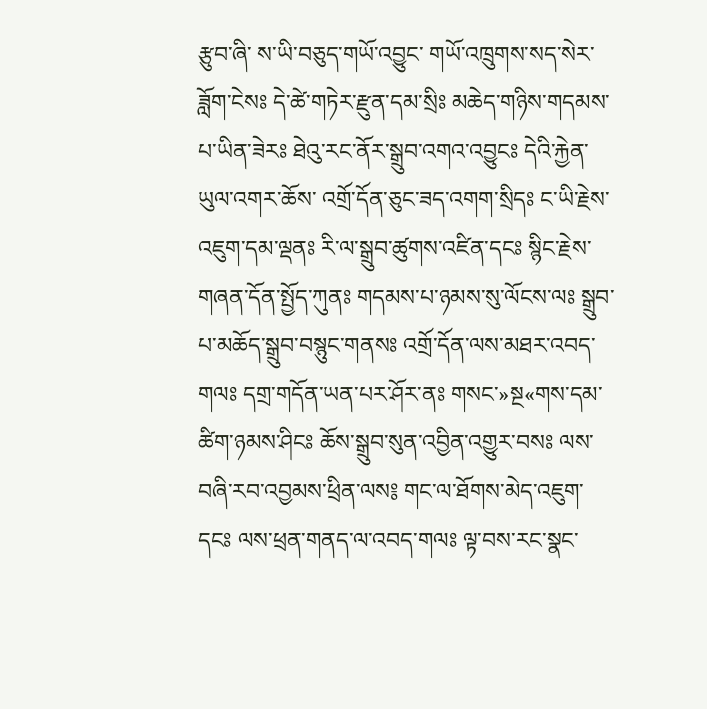རྩུབ་ཞི་ ས་ཡི་བཅུད་གཡོ་འབྱུང་ གཡོ་འཁྲུགས་སད་སེར་ཟློག་ངེསཿ དེ་ཚེ་གཏེར་རྫུན་དམ་སྲིཿ མཆེད་གཉིས་གདམས་པ་ཡིན་ཟེརཿ ཐེའུ་རང་ནོར་སྒྲུབ་འགའ་འབྱུངཿ དེའི་རྐྱེན་ཡུལ་འགར་ཆོས་ འགྲོ་དོན་ཅུང་ཟད་འགག་སྲིདཿ ང་ཡི་རྗེས་འཇུག་དམ་ལྡནཿ རི་ལ་སྒྲུབ་ཚུགས་འཛིན་དངཿ སྙིང་རྗེས་གཞན་དོན་སྤྱོད་ཀུནཿ གདམས་པ་ཉམས་སུ་ལོངས་ལཿ སྒྲུབ་པ་མཆོད་སྒྲུབ་བསྙུང་གནསཿ འགྲོ་དོན་ལས་མཐར་འབད་གལཿ དགྲ་གདོན་ཡན་པར་ཤོར་ནཿ གསང་»སྔ«གས་དམ་ཚིག་ཉམས་ཤིངཿ ཆོས་སྒྲུབ་སུན་འབྱིན་འགྱུར་བསཿ ལས་བཞི་རབ་འབྱམས་ཕྲིན་ལས༔ གང་ལ་ཐོགས་མེད་འཇུག་དངཿ ལས་ཕྲན་གནད་ལ་འབད་གལཿ ལྟ་བས་རང་སྣང་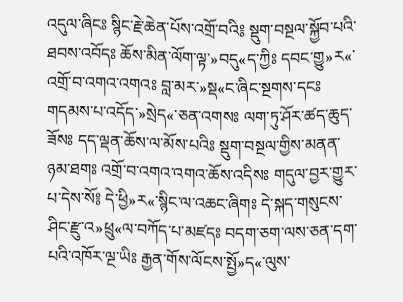འདུལ་ཞིངཿ སྙིང་རྗེ་ཆེན་པོས་འགྲོ་བའི༔ སྡུག་བསྔལ་སྐྱོབ་པའི་ཐབས་འབོདཿ ཆོས་མིན་ལོག་ལྟ་»བདུ«ད་ཀྱིཿ དབང་གྱུ»ར«་འགྲོ་བ་འགའ་འགའཿ བླ་མར་»སྡ«ང་ཞིང་སྔགས་དངཿ གདམས་པ་འདོད་»སྲེད«་ཅན་འགསཿ ལག་ཏུ་ཤོར་ཚད་ཆུད་ཟོསཿ དད་ལྡན་ཆོས་ལ་མོས་པའིཿ སྡུག་བསྔལ་གྱིས་མནན་ཉམ་ཐགཿ འགྲོ་བ་འགའ་འགའ་ཆོས་འདིསཿ གདུལ་བྱར་གྱུར་པ་དེས་སོ༔ དེ་ཕྱི»ར«་སྙིང་ལ་འཆང་ཞིགཿ དེ་སྐད་གསུངས་ཤིང་རྫུ་འ»ཕྲུ«ལ་བཀོད་པ་མཛདཿ བདག་ཅག་ལས་ཅན་དག་པའི་འཁོར་ལྔ་ཡིཿ རྒྱན་གོས་ལོངས་སྤྱོ»ད«་ལུས་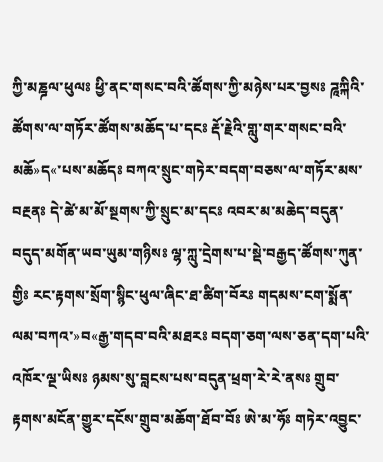ཀྱི་མཎྜལ་ཕུལཿ ཕྱི་ནང་གསང་བའི་ཚོགས་ཀྱི་མཉེས་པར་བྱསཿ ཌཱཀྐིའི་ཚོགས་ལ་གཏོར་ཚོགས་མཆོད་པ་དངཿ རྡོ་རྗེའི་གླུ་གར་གསང་བའི་མཆོ»ད«་པས་མཆོདཿ བཀའ་སྲུང་གཏེར་བདག་བཅས་ལ་གཏོར་མས་བརྔནཿ དེ་ཚེ་མ་མོ་སྔགས་ཀྱི་སྲུང་མ་དངཿ འབར་མ་མཆེད་བདུན་བདུད་མགོན་ཡབ་ཡུམ་གཉིསཿ ལྷ་ཀླུ་དྲེགས་པ་སྡེ་བརྒྱད་ཚོགས་ཀུན་གྱིཿ རང་རྟགས་སྲོག་སྙིང་ཕུལ་ཞིང་ཐ་ཚིག་བོརཿ གདམས་ངག་སྨོན་ལམ་བཀའ་»བ«རྒྱ་གདབ་བའི་མཐརཿ བདག་ཅག་ལས་ཅན་དག་པའི་འཁོར་ལྔ་ཡིསཿ ཉམས་སུ་བླངས་པས་བདུན་ཕྲག་རེ་རེ་ནསཿ གྲུབ་རྟགས་མངོན་གྱུར་དངོས་གྲུབ་མཆོག་ཐོབ་བོཿ ཨེ་མ་ཧོཿ གཏེར་འབྱུང་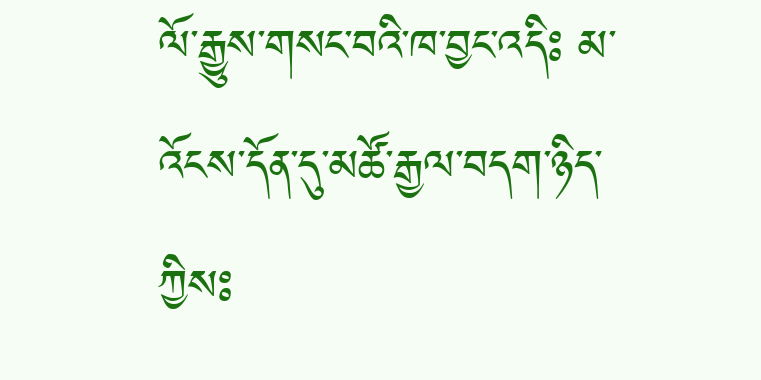ལོ་རྒྱུས་གསང་བའི་ཁ་བྱང་འདིཿ མ་འོངས་དོན་དུ་མཚོ་རྒྱལ་བདག་ཉིད་ཀྱིསཿ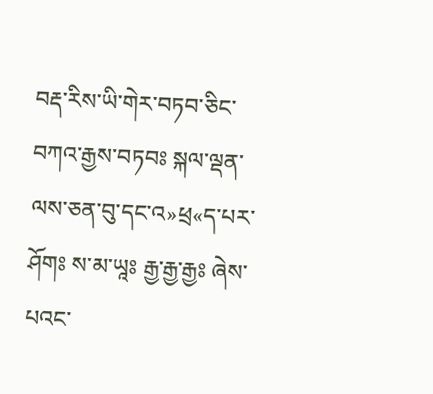བརྡ་རིས་ཡི་གེར་བཏབ་ཅིང་བཀའ་རྒྱས་བཏབཿ སྐལ་ལྡན་ལས་ཅན་བུ་དང་འ»ཕྲ«ད་པར་ཤོགཿ ས་མ་ཡཱཿ རྒྱ་རྒྱ་རྒྱཿ ཞེས་པའང་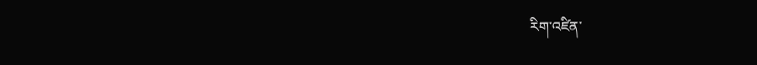རིག་འཛིན་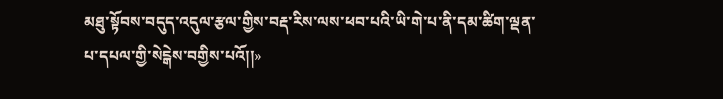མཐུ་སྟོབས་བདུད་འདུལ་རྩལ་གྱིས་བརྡ་རིས་ལས་ཕབ་པའི་ཡི་གེ་པ་ནི་དམ་ཚིག་ལྡན་པ་དཔལ་གྱི་སེངྒེས་བགྱིས་པའོ།།»